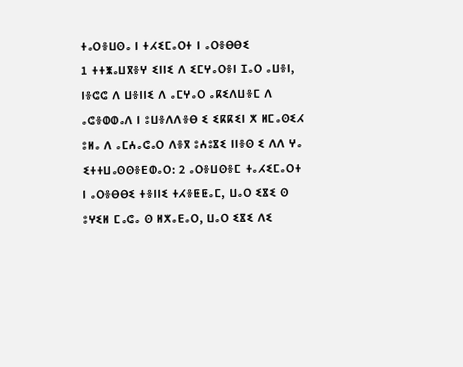ⵜⴰⵔⴻⵡⵙⴰ ⵏ ⵜⵃⵉⵎⴰⵔⵜ ⵏ ⴰⵔⴻⴱⴱⵉ
1 ⵜⵜⵥⴰⵡⴳⴻⵖ ⵉⵏⵏⵉ ⴷ ⵉⵎⵖⴰⵔⴻⵏ ⵊⴰⵔ ⴰⵡⴻⵏ, ⵏⴻⵛⵛ ⴷ ⵡⴻⵏⵏⵉ ⴷ ⴰⵎⵖⴰⵔ ⴰⴽⵉⴷⵡⴻⵎ ⴷ ⴰⵛⴻⵀⵀⴰⴷ ⵏ ⵓⵡⴻⴷⴷⴻⴱ ⵉ ⵉⴽⴽⵉⵏ ⵅ ⵍⵎⴰⵙⵉⵃ ⵓⵍⴰ ⴷ ⴰⵎⵄⴰⵛⴰⵔ ⴷⴻⴳ ⵓⵄⵓⴵⵉ ⵏⵏⴻⵙ ⵉ ⴷⴷ ⵖⴰ ⵉⵜⵜⵡⴰⵙⵙⴻⴹⵀⴰⵔ: 2 ⴰⵔⴻⵡⵙⴻⵎ ⵜⴰⵃⵉⵎⴰⵔⵜ ⵏ ⴰⵔⴻⴱⴱⵉ ⵜⴻⵏⵏⵉ ⵜⵃⴻⵟⵟⴰⵎ, ⵡⴰⵔ ⵉⴵⵉ ⵙ ⵓⵖⵉⵍ ⵎⴰⵛⴰ ⵙ ⵍⵅⴰⴹⴰⵔ, ⵡⴰⵔ ⵉⴵⵉ ⴷⵉ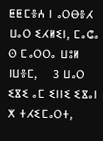ⵟⵟⵎⴻⵄ ⵏ ⴰⵔⴱⴻⵃ ⵡⴰⵔ ⵉⵃⵍⵉⵏ, ⵎⴰⵛⴰ ⵙ ⵎⴰⵔⵔⴰ ⵡⵓⵍ ⵏⵡⴻⵎ,    3 ⵡⴰⵔ ⵉⴵⵉ ⴰⵎ ⵉⵏⵏⵉ ⵉⴵⴰⵏ ⵅ ⵜⵃⵉⵎⴰⵔⵜ,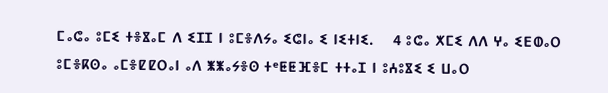ⵎⴰⵛⴰ ⵓⵎⵉ ⵜⴻⴵⴰⵎ ⴷ ⵉⵊⵊ ⵏ ⵓⵎⴻⴷⵢⴰ ⵉⵛⵏⴰ ⵉ ⵏⵉⵜⵏⵉ.    4 ⵓⵛⴰ ⵅⵎⵉ ⴷⴷ ⵖⴰ ⵉⴹⵀⴰⵔ ⵓⵎⴻⴽⵙⴰ ⴰⵎⴻⵇⵇⵔⴰⵏ ⴰⴷ ⵥⵥⴰⵢⴻⵙ ⵜᵉⵟⵟⴼⴻⵎ ⵜⵜⴰⵊ ⵏ ⵓⵄⵓⴵⵉ ⵉ ⵡⴰⵔ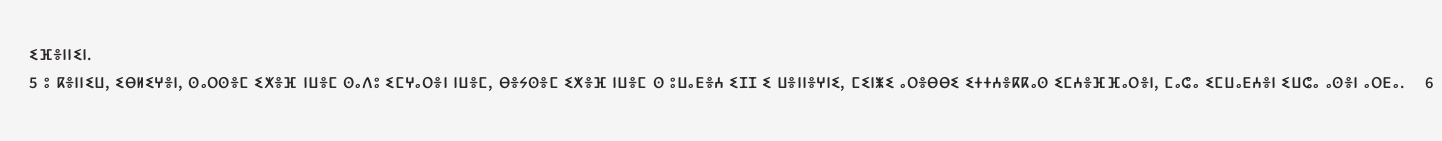ⵉⴼⴻⵏⵏⵉⵏ.
5 ⵓ ⴽⴻⵏⵏⵉⵡ, ⵉⴱⵍⵉⵖⴻⵏ, ⵙⴰⵔⵙⴻⵎ ⵉⵅⴻⴼ ⵏⵡⴻⵎ ⵙⴰⴷⵓ ⵉⵎⵖⴰⵔⴻⵏ ⵏⵡⴻⵎ, ⴱⴻⵢⵙⴻⵎ ⵉⵅⴻⴼ ⵏⵡⴻⵎ ⵙ ⵓⵡⴰⴹⴻⵄ ⵉⵊⵊ ⵉ ⵡⴻⵏⵏⴻⵖⵏⵉ, ⵎⵉⵏⵥⵉ ⴰⵔⴻⴱⴱⵉ ⵉⵜⵜⵄⴻⴽⴽⴰⵙ ⵉⵎⵄⴻⴼⴼⴰⵔⴻⵏ, ⵎⴰⵛⴰ ⵉⵎⵡⴰⴹⵄⴻⵏ ⵉⵡⵛⴰ ⴰⵙⴻⵏ ⴰⵔⴹⴰ.    6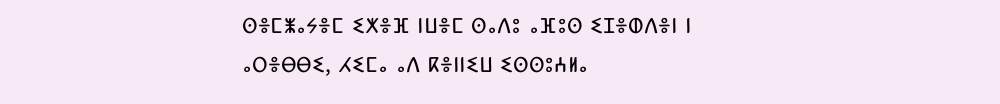ⵙⴻⵎⵥⴰⵢⴻⵎ ⵉⵅⴻⴼ ⵏⵡⴻⵎ ⵙⴰⴷⵓ ⴰⴼⵓⵙ ⵉⵊⴻⵀⴷⴻⵏ ⵏ ⴰⵔⴻⴱⴱⵉ, ⵃⵉⵎⴰ ⴰⴷ ⴽⴻⵏⵏⵉⵡ ⵉⵙⵙⵓⵄⵍⴰ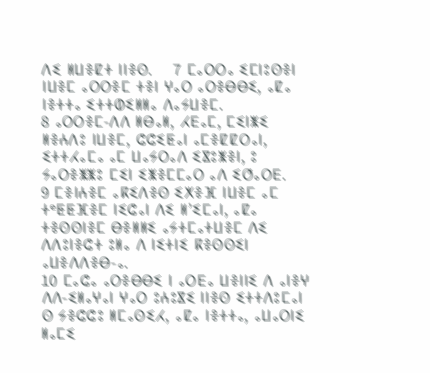ⴷⵉ ⵍⵡⴻⵇⵜ ⵏⵏⴻⵙ.    7 ⵎⴰⵔⵔⴰ ⵉⵎⵏⵓⵙⴻⵏ ⵏⵡⴻⵎ ⴰⵔⵔⴻⵎ ⵜⴻⵏ ⵖⴰⵔ ⴰⵔⴻⴱⴱⵉ, ⴰⵇⴰ ⵏⴻⵜⵜⴰ ⵉⵜⵜⵀⵉⵍⵍⴰ ⴷⴰⵢⵡⴻⵎ.
8 ⴰⵔⵔⴻⵎ-ⴷⴷ ⵍⴱⴰⵍ, ⵃⴹⴰⵎ, ⵎⵉⵏⵥⵉ ⵍⴻⵄⴷⵓ ⵏⵡⴻⵎ, ⵛⵛⵉⵟⴰⵏ ⴰⵎⴻⵇⵇⵔⴰⵏ, ⵉⵜⵜⵃⴰⵎⴰ ⴰⵎ ⵡⴰⵢⵔⴰⴷ ⵉⴵⵓⵥⴻⵏ, ⵓ ⵢⴰⵔⴻⵥⵥⵓ ⵎⵉⵏ ⵉⵥⴻⵎⵎⴰⵔ ⴰⴷ ⵉⵚⴰⵔⴹ.    9 ⵎⴻⵏⵄⴻⵎ ⴰⴽⵉⴷⴻⵙ ⵉⵅⴻⴼ ⵏⵡⴻⵎ ⴰⵎ ⵜᵉⵟⵟⴼⴻⵎ ⵏⵉⵛⴰⵏ ⴷⵉ ⵍ’ⵉⵎⴰⵏ, ⴰⵇⴰ ⵜⴻⵙⵙⵏⴻⵎ ⴱⴻⵍⵍⵉ ⴰⵢⵜⵎⴰⵜⵡⴻⵎ ⴷⵉ ⴷⴷⵓⵏⴻⵛⵜ ⵓⵍⴰ ⴷ ⵏⵉⵜⵏⵉ ⴽⴻⵙⵙⵉⵏ ⴰⵡⴻⴷⴷⴻⴱ-ⴰ.
10 ⵎⴰⵛⴰ ⴰⵔⴻⴱⴱⵉ ⵏ ⴰⵔⴹⴰ ⵡⴻⵏⵏⵉ ⴷ ⴰⵏⴻⵖ ⴷⴷ-ⵉⵍⴰⵖⴰⵏ ⵖⴰⵔ ⵓⵄⵓⴵⵉ ⵏⵏⴻⵙ ⵉⵜⵜⴷⵓⵎⴰⵏ ⵙ ⵢⴻⵛⵛⵓ ⵍⵎⴰⵙⵉⵃ, ⴰⵇⴰ ⵏⴻⵜⵜⴰ, ⴰⵡⴰⵔⵏⵉ ⵍⴰⵎⵉ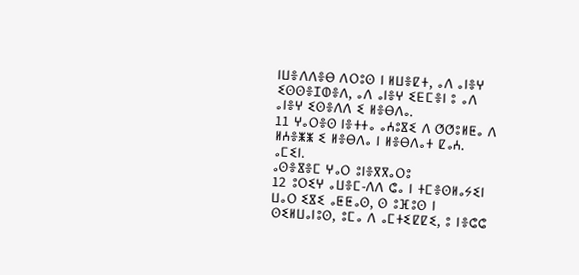ⵏⵡⴻⴷⴷⴻⴱ ⴷⵔⵓⵙ ⵏ ⵍⵡⴻⵇⵜ, ⴰⴷ ⴰⵏⴻⵖ ⵉⵙⵙⴻⵊⵀⴻⴷ, ⴰⴷ ⴰⵏⴻⵖ ⵉⴹⵎⴻⵏ ⵓ ⴰⴷ ⴰⵏⴻⵖ ⵉⵙⴻⴷⴷ ⵉ ⵍⴻⴱⴷⴰ.
11 ⵖⴰⵔⴻⵙ ⵏⴻⵜⵜⴰ ⴰⵄⵓⴵⵉ ⴷ ⵚⵚⵓⵍⵟⴰ ⴷ ⵍⵄⴻⵥⵥ ⵉ ⵍⴻⴱⴷⴰ ⵏ ⵍⴻⴱⴷⴰⵜ ⵇⴰⵄ. ⴰⵎⵉⵏ.
ⴰⵙⴻⴵⴻⵎ ⵖⴰⵔ ⵓⵏⴻⴳⴳⴰⵔⵓ
12 ⵓⵔⵉⵖ ⴰⵡⴻⵎ-ⴷⴷ ⵛⴰ ⵏ ⵜⵎⴻⵙⵍⴰⵢⵉⵏ ⵡⴰⵔ ⵉⴵⵉ ⴰⵟⵟⴰⵙ, ⵙ ⵓⴼⵓⵙ ⵏ ⵙⵉⵍⵡⴰⵏⵓⵙ, ⵓⵎⴰ ⴷ ⴰⵎⵜⵉⵇⵇⵉ, ⵓ ⵏⴻⵛⵛ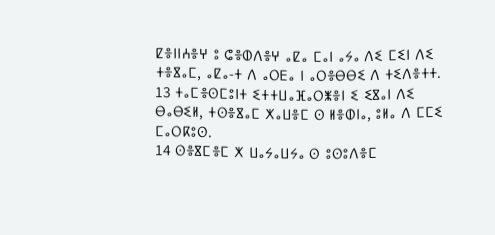ⵇⴻⵏⵏⵄⴻⵖ ⵓ ⵛⴻⵀⴷⴻⵖ ⴰⵇⴰ ⵎⴰⵏ ⴰⵢⴰ ⴷⵉ ⵎⵉⵏ ⴷⵉ ⵜⴻⴵⴰⵎ, ⴰⵇⴰ-ⵜ ⴷ ⴰⵔⴹⴰ ⵏ ⴰⵔⴻⴱⴱⵉ ⴷ ⵜⵉⴷⴻⵜⵜ.
13 ⵜⴰⵎⴻⵙⵎⵓⵏⵜ ⵉⵜⵜⵡⴰⴼⴰⵔⵥⴻⵏ ⵉ ⵉⴵⴰⵏ ⴷⵉ ⴱⴰⴱⵉⵍ, ⵜⵙⴻⴵⴰⵎ ⵅⴰⵡⴻⵎ ⵙ ⵍⴻⵀⵏⴰ, ⵓⵍⴰ ⴷ ⵎⵎⵉ ⵎⴰⵔⴽⵓⵙ.
14 ⵙⴻⴵⵎⴻⵎ ⵅ ⵡⴰⵢⴰⵡⵢⴰ ⵙ ⵓⵙⵓⴷⴻⵎ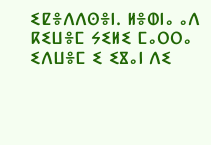ⵉⵇⴻⴷⴷⵙⴻⵏ. ⵍⴻⵀⵏⴰ ⴰⴷ ⴽⵉⵡⴻⵎ ⵢⵉⵍⵉ ⵎⴰⵔⵔⴰ ⵉⴷⵡⴻⵎ ⵉ ⵉⴵⴰⵏ ⴷⵉ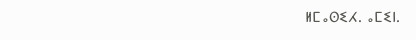ⵍⵎⴰⵙⵉⵃ. ⴰⵎⵉⵏ.